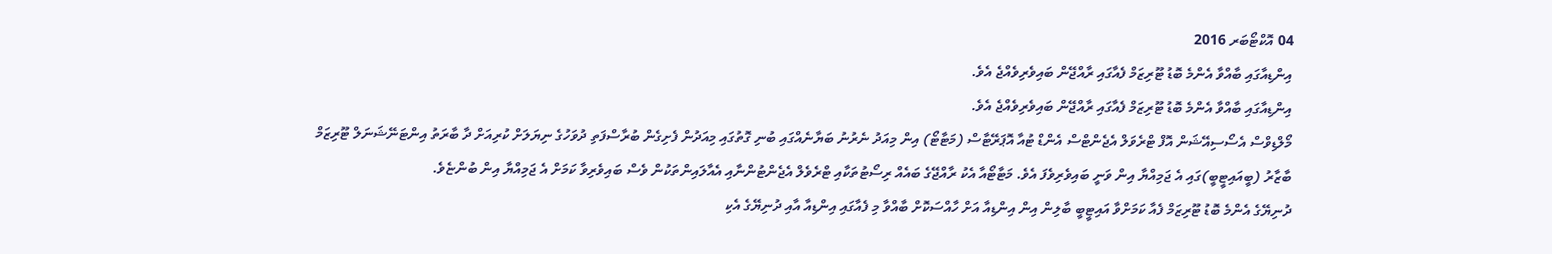04 އޮކްޓޯބަރ 2016
އިންޑިއާގައި ބާއްވާ އެންމެ ބޮޑު ޓޫރިޒަމް ފެއާގައި ރާއްޖޭން ބައިވެރިވެއްޖެ އެވެ.
އިންޑިއާގައި ބާއްވާ އެންމެ ބޮޑު ޓޫރިޒަމް ފެއާގައި ރާއްޖޭން ބައިވެރިވެއްޖެ އެވެ.
މޯލްޑިވްސް އެސޯސިއޭޝަން އޮފް ޓްރެވަލް އެޖެންޓްސް އެންޑް ޓުއާ އޮޕަރޭޓާސް (މަޓާޓޯ) އިން މިއަދު ނެރުނު ބަޔާނެއްގައި ބުނި ގޮތުގައި މިއަދުން ފެށިގެން ބުރާސްފަތި ދުވަހުގެ ނިޔަލަށް ކުރިއަށް ދާ ބާރަތު އިންޓަނޭޝަނަލް ޓޫރިޒަމް ބާޒާރު (ބީއައިޓީބީ)ގައި އެ ޖަމިއްޔާ އިން ވަނީ ބައިވެރިވެފަ އެވެ. މަޓާޓޯއާ އެކު ރާއްޖޭގެ ބައެއް ރިސޯޓުތަކާއި ޓްރެވެލް އެޖެންޓުންނާއި އެއާލައިންތަކުން ވެސް ބައިވެރިވާ ކަމަށް އެ ޖަމިއްޔާ އިން ބުންޏެވެ.
ދުނިޔޭގެ އެންމެ ބޮޑު ޓޫރިޒަމް ފެއާ ކަމަށްވާ އައިޓީބީ ބާލިން އިން އިންޑިއާ އަށް ހާއްސަކޮށް ބާއްވާ މި ފެއާގައި އިންޑިއާ އާއި ދުނިޔޭގެ އެކި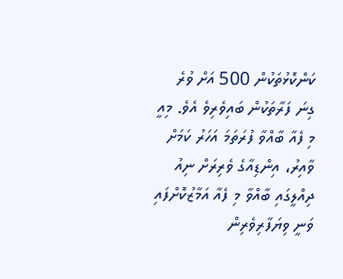ކަންކޮޅުތަކުން 500 އަށް ވުރެ ގިނަ ފަރާތަކުން ބައިވެރިވެ އެވެ. މިއީ މި ފެއާ ބާއްވާ ފުރަތަމަ އަހަރު ކަމަށް ވާއިރު، އިންޑިއާގެ ވެރިރަށް ނިއު ދިއްލީގައި ބާއްވާ މި ފެއާ އަމާޒުކޮށްފައި ވަނީ ވިޔަފާރިވެރިން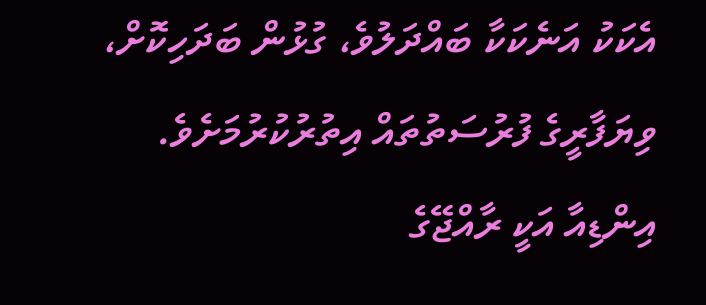އެކަކު އަނެކަކާ ބައްދަލުވެ، ގުޅުން ބަދަހިކޮށް، ވިޔަފާރީގެ ފުރުސަތުތައް އިތުރުކުރުމަށެވެ.
އިންޑިއާ އަކީ ރާއްޖޭގެ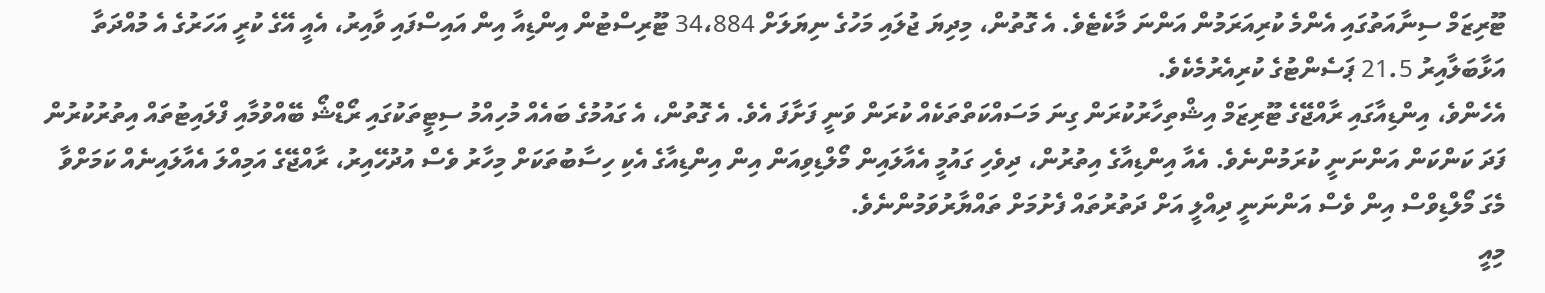ޓޫރިޒަމް ސިނާއަތުގައި އެންމެ ކުރިއަރަމުން އަންނަ މާކެޓެވެ. އެ ގޮތުން، މިދިޔަ ޖުލައި މަހުގެ ނިޔަލަށް 34،884 ޓޫރިސްޓުން އިންޑިއާ އިން އައިސްފައި ވާއިރު، އެއީ އޭގެ ކުރީ އަހަރުގެ އެ މުއްދަތާ އަޅާބަލާއިރު 21.5 ޕަސެންޓުގެ ކުރިއެރުމެކެވެ.
އެހެންވެ، އިންޑިއާގައި ރާއްޖޭގެ ޓޫރިޒަމް އިޝްތިހާރުކުރަން ގިނަ މަސައްކަތްތަކެއް ކުރަން ވަނީ ފަށާފަ އެވެ. އެ ގޮތުން، އެ ގައުމުގެ ބައެއް މުހިއްމު ސިޓީތަކުގައި ރޯޑްޝޯ ބޭއްވުމާއި ފްލައިޓުތައް އިތުރުކުރުން ފަދަ ކަންކަން އަންނަނީ ކުރަމުންނެވެ. އެއާ އިންޑިއާގެ އިތުރުން، ދިވެހި ގައުމީ އެއާލައިން މޯލްޑިވިއަން އިން އިންޑިއާގެ އެކި ހިސާބުތަކަށް މިހާރު ވެސް އުދުހޭއިރު، ރާއްޖޭގެ އަމިއްލަ އެއާލައިނެއް ކަމަށްވާ މެގަ މޯލްޑިވްސް އިން ވެސް އަންނަނީ ދިއްލީ އަށް ދަތުރުތައް ފެށުމަށް ތައްޔާރުވަމުންނެވެ.
މިއީ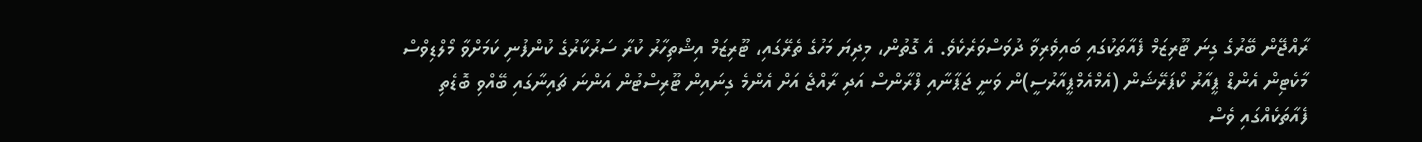ރާއްޖޭން ބޭރުގެ ގިނަ ޓޫރިޒަމް ފެއާތަކުގައި ބައިވެރިވާ ދުވަސްވަރެކެވެ. އެ ގޮތުން، މިދިޔަ މަހުގެ ތެރޭގައި، ޓޫރިޒަމް އިޝްތިހާރު ކުރާ ސަރުކާރުގެ ކުންފުނި ކަމަށްވާ މޯލްޑިވްސް މާކެޓިން އެންޑް ޕީއާރު ކޯޕަރޭޝަން (އެމްއެމްޕީއާރުސީ)ން ވަނީ ޖަޕާނާއި ފްރާންސް އަދި ރާއްޖެ އަށް އެންމެ ގިނައިން ޓޫރިސްޓުން އަންނަ ޗައިނާގައި ބޭއްވި ބޮޑެތި ފެއާތަކެއްގައި ވެސް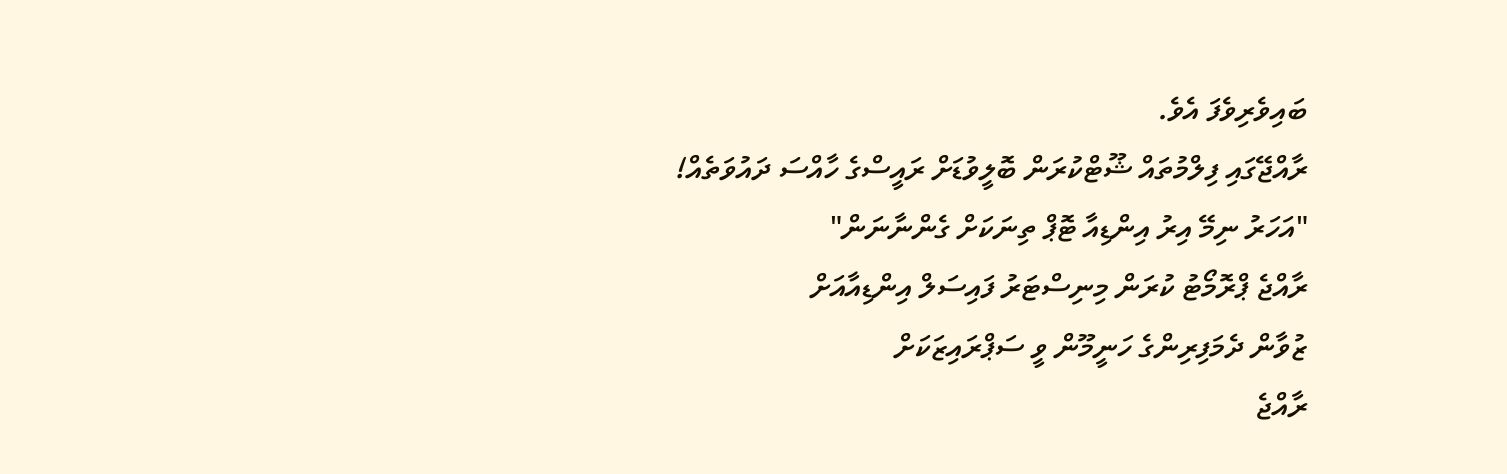ބައިވެރިވެފަ އެވެ.
ރާއްޖޭގައި ފިލްމުތައް ޝޫޓްކުރަން ބޮލީވުޑަށް ރައީސްގެ ހާއްސަ ދައުވަތެއް!
"އަހަރު ނިމޭ އިރު އިންޑިއާ ޓޮޕް ތިނަކަށް ގެންނާނަން"
ރާއްޖެ ޕްރޮމޯޓު ކުރަން މިނިސްޓަރު ފައިސަލް އިންޑިއާއަށް
ޒުވާން ދެމަފިރިންގެ ހަނީމޫން ވީ ސަޕްރައިޒަކަށް
ރާއްޖެ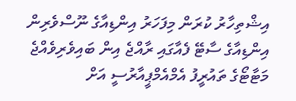އިޝްތިހާރު ކުރަން މިފަހަރު އިންޑިއާގެ ނޫސްވެރިން
އިންޑިއާގެ ސާޓޭ ފެއާގައި ރާއްޖެ އިން ބައިވެރިވެއްޖެ
މަޓާޓޯގެ ތައުރީފު އެމްއެމްޕީއާރުސީ އަށް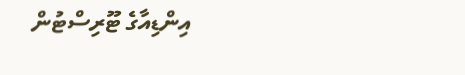އިންޑިއާގެ ޓޫރިސްޓުން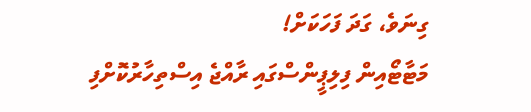ގިނަވެ، ގަދަ ފަހަކަށް!
މަޓާޓޯއިން ފިލިޕީންސްގައި ރާއްޖެ އިސްތިހާރުކޮށްފި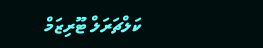ކަލްޗަރަލް ޓޫރިޒަމް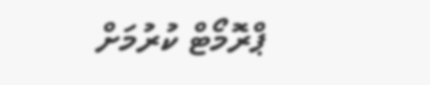ޕްރޮމޯޓް ކުރުމަށް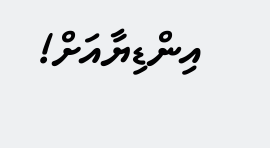އިންޑިޔާއަށް!